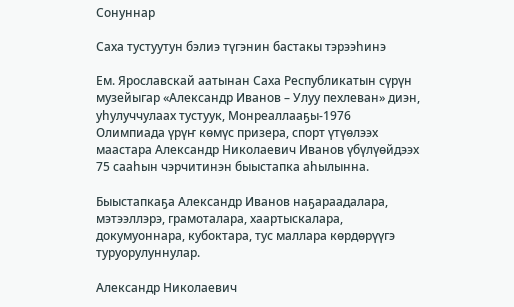Сонуннар

Саха тустуутун бэлиэ түгэнин бастакы тэрээһинэ

Ем. Ярославскай аатынан Саха Республикатын сүрүн музейыгар «Александр Иванов – Улуу пехлеван» диэн, уһулуччулаах тустуук, Монреаллааҕы-1976 Олимпиада үрүҥ көмүс призера, спорт үтүөлээх маастара Александр Николаевич Иванов үбүлүөйдээх 75 сааһын чэрчитинэн быыстапка аһылынна.

Быыстапкаҕа Александр Иванов наҕараадалара, мэтээллэрэ, грамоталара, хаартыскалара, докумуоннара, кубоктара, тус маллара көрдөрүүгэ туруорулуннулар.

Александр Николаевич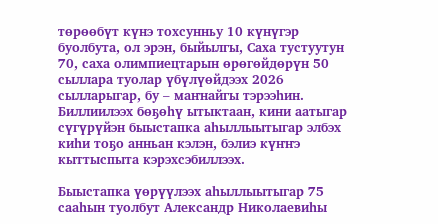төрөөбүт күнэ тохсунньу 10 күнүгэр буолбута, ол эрэн, быйылгы, Саха тустуутун 70, саха олимпиецтарын өрөгөйдөрүн 50 сыллара туолар үбүлүөйдээх 2026 сылларыгар, бу – маҥнайгы тэрээһин. Биллиилээх бөҕөһү ытыктаан, кини аатыгар сүгүрүйэн быыстапка аһыллыытыгар элбэх киһи тоҕо анньан кэлэн, бэлиэ күҥҥэ кыттыспыта кэрэхсэбиллээх.

Быыстапка үөрүүлээх аһыллыытыгар 75 сааһын туолбут Александр Николаевиһы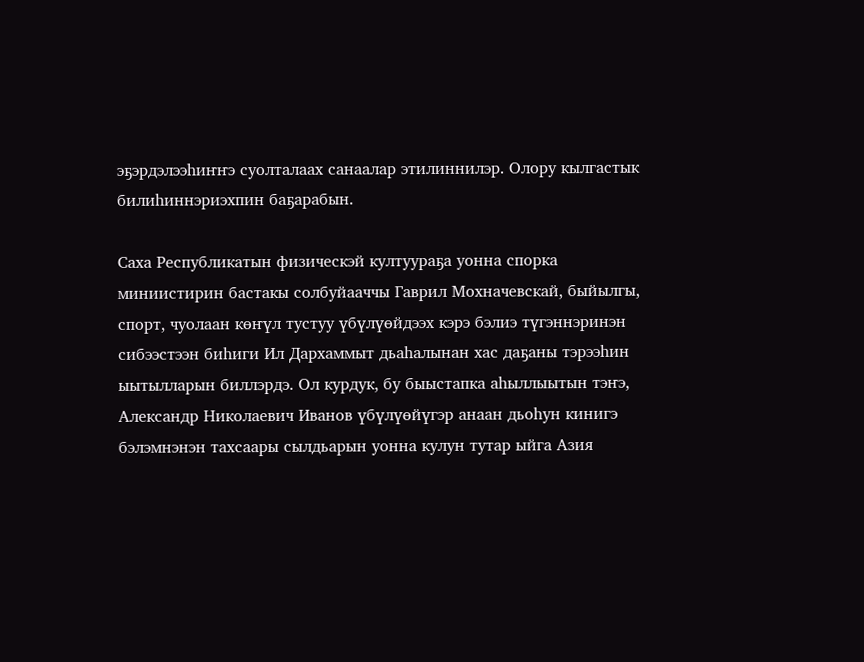эҕэрдэлээһиҥҥэ суолталаах санаалар этилиннилэр. Олору кылгастык билиһиннэриэхпин баҕарабын.

Саха Республикатын физическэй култуураҕа уонна спорка миниистирин бастакы солбуйааччы Гаврил Мохначевскай, быйылгы, спорт, чуолаан көҥүл тустуу үбүлүөйдээх кэрэ бэлиэ түгэннэринэн сибээстээн биһиги Ил Дархаммыт дьаһалынан хас даҕаны тэрээһин ыытылларын биллэрдэ. Ол курдук, бу быыстапка аһыллыытын тэҥэ, Александр Николаевич Иванов үбүлүөйүгэр анаан дьоһун кинигэ бэлэмнэнэн тахсаары сылдьарын уонна кулун тутар ыйга Азия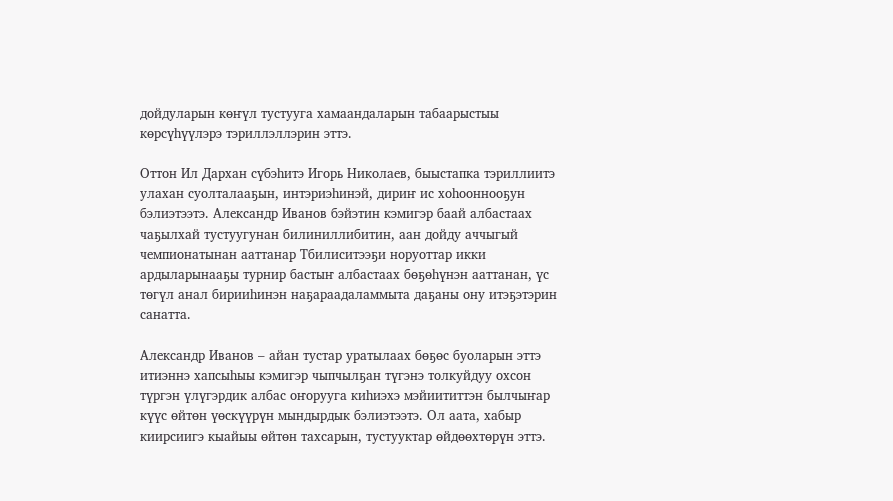дойдуларын көҥүл тустууга хамаандаларын табаарыстыы көрсүһүүлэрэ тэриллэллэрин эттэ.

Оттон Ил Дархан сүбэһитэ Игорь Николаев, быыстапка тэриллиитэ улахан суолталааҕын, интэриэһинэй, дириҥ ис хоһооннооҕун бэлиэтээтэ. Александр Иванов бэйэтин кэмигэр баай албастаах чаҕылхай тустуугунан билиниллибитин, аан дойду аччыгый чемпионатынан ааттанар Тбилиситээҕи норуоттар икки ардыларынааҕы турнир бастыҥ албастаах бөҕөһүнэн ааттанан, үс төгүл анал бирииһинэн наҕараадаламмыта даҕаны ону итэҕэтэрин санатта.

Александр Иванов – айан тустар уратылаах бөҕөс буоларын эттэ итиэннэ хапсыһыы кэмигэр чыпчылҕан түгэнэ толкуйдуу охсон түргэн үлүгэрдик албас оҥорууга киһиэхэ мэйиититтэн былчыҥар күүс өйтөн үөскүүрүн мындырдык бэлиэтээтэ. Ол аата, хабыр киирсиигэ кыайыы өйтөн тахсарын, тустууктар өйдөөхтөрүн эттэ.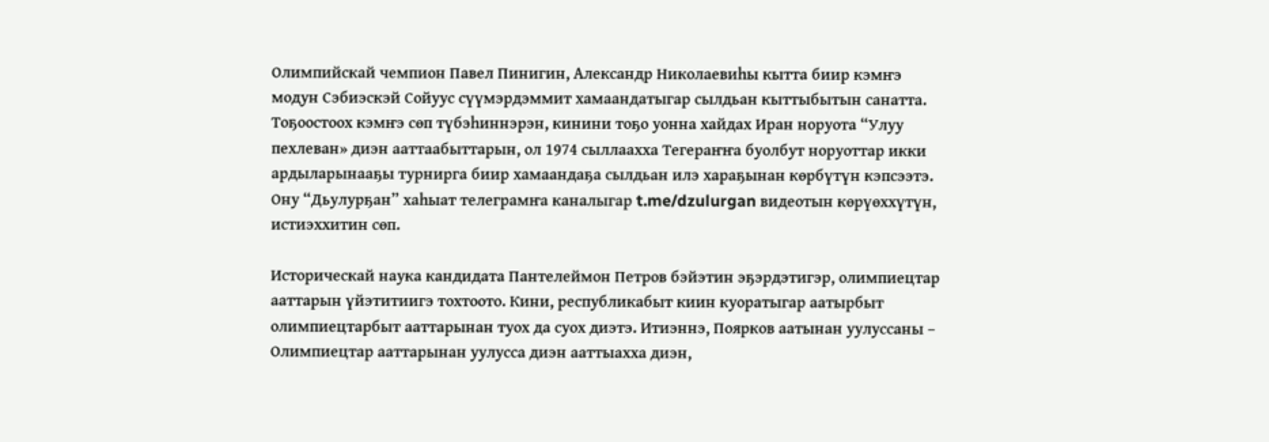Олимпийскай чемпион Павел Пинигин, Александр Николаевиһы кытта биир кэмҥэ модун Сэбиэскэй Сойуус сүүмэрдэммит хамаандатыгар сылдьан кыттыбытын санатта. Тоҕоостоох кэмҥэ сөп түбэһиннэрэн, кинини тоҕо уонна хайдах Иран норуота “Улуу пехлеван» диэн ааттаабыттарын, ол 1974 сыллаахха Тегераҥҥа буолбут норуоттар икки ардыларынааҕы турнирга биир хамаандаҕа сылдьан илэ хараҕынан көрбүтүн кэпсээтэ. Ону “Дьулурҕан” хаһыат телеграмҥа каналыгар t.me/dzulurgan видеотын көрүөххүтүн, истиэххитин сөп.

Историческай наука кандидата Пантелеймон Петров бэйэтин эҕэрдэтигэр, олимпиецтар ааттарын үйэтитиигэ тохтоото. Кини, республикабыт киин куоратыгар аатырбыт олимпиецтарбыт ааттарынан туох да суох диэтэ. Итиэннэ, Поярков аатынан уулуссаны – Олимпиецтар ааттарынан уулусса диэн ааттыахха диэн,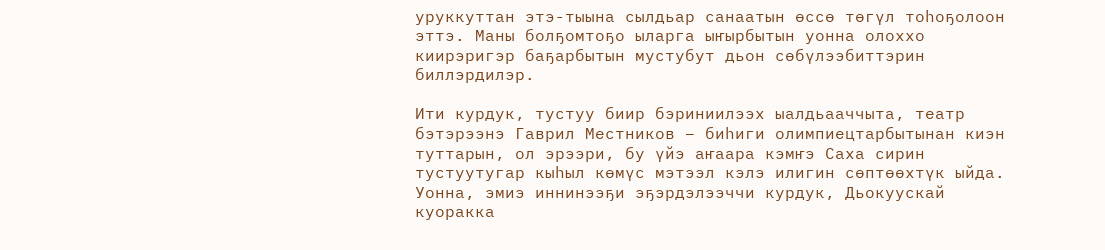уруккуттан этэ-тыына сылдьар санаатын өссө төгүл тоһоҕолоон эттэ. Маны болҕомтоҕо ыларга ыҥырбытын уонна олоххо киирэригэр баҕарбытын мустубут дьон сөбүлээбиттэрин биллэрдилэр.

Ити курдук, тустуу биир бэриниилээх ыалдьааччыта, театр бэтэрээнэ Гаврил Местников – биһиги олимпиецтарбытынан киэн туттарын, ол эрээри, бу үйэ аҥаара кэмҥэ Саха сирин тустуутугар кыһыл көмүс мэтээл кэлэ илигин сөптөөхтүк ыйда. Уонна, эмиэ иннинээҕи эҕэрдэлээччи курдук, Дьокуускай куоракка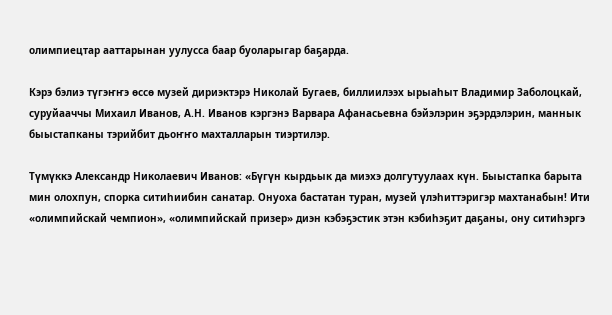олимпиецтар ааттарынан уулусса баар буоларыгар баҕарда.

Кэрэ бэлиэ түгэҥҥэ өссө музей дириэктэрэ Николай Бугаев, биллиилээх ырыаһыт Владимир Заболоцкай, суруйааччы Михаил Иванов, А.Н. Иванов кэргэнэ Варвара Афанасьевна бэйэлэрин эҕэрдэлэрин, маннык быыстапканы тэрийбит дьоҥҥо махталларын тиэртилэр.

Түмүккэ Александр Николаевич Иванов: «Бүгүн кырдьык да миэхэ долгутуулаах күн. Быыстапка барыта мин олохпун, спорка ситиһиибин санатар. Онуоха бастатан туран, музей үлэһиттэригэр махтанабын! Ити «олимпийскай чемпион», «олимпийскай призер» диэн кэбэҕэстик этэн кэбиһэҕит даҕаны, ону ситиһэргэ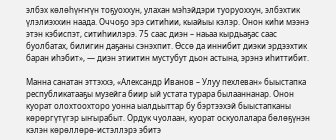элбэх көлөһүҥҥүн тоҕуоххун, улахан мэһэйдэри туоруоххун, элбэхтик үлэлиэххин наада. Оччоҕо эрэ ситиһии, кыайыы кэлэр. Онон киһи мээнэ этэн кэбиспэт, ситиһиилэрэ. 75 саас диэн – наьаа кырдьаҕас саас буолбатах, билигин даҕаны сэнэхпит. Өссө да иннибит диэки эрдээхтик баран иһэбит», — диэн этиитин мустубут дьон астына, эрэнэ иһиттибит.

Манна санатан эттэххэ, «Александр Иванов – Улуу пехлеван» быыстапка республикатааҕы музейга биир ый устата турара былааннанар. Онон куорат олохтоохторо уонна ыалдьыттар бу бэртээхэй быыстапканы көрөргүтүгэр ыҥырабыт. Ордук чуолаан, куорат оскуолалара бөлөҕүнэн кэлэн көрөллөрө-истэллэрэ эбитэ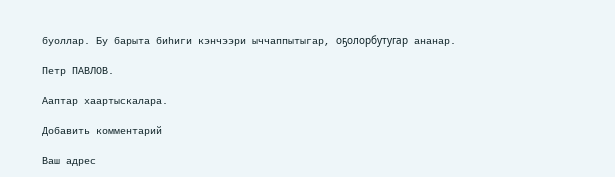буоллар. Бу барыта биһиги кэнчээри ыччаппытыгар, оҕолорбутугар ананар.

Петр ПАВЛОВ.

Ааптар хаартыскалара.

Добавить комментарий

Ваш адрес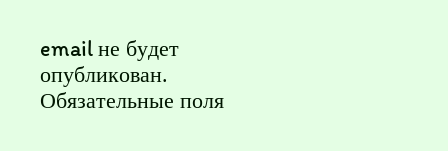email не будет опубликован. Обязательные поля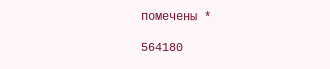помечены *

564180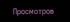Просмотров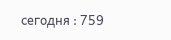сегодня : 759